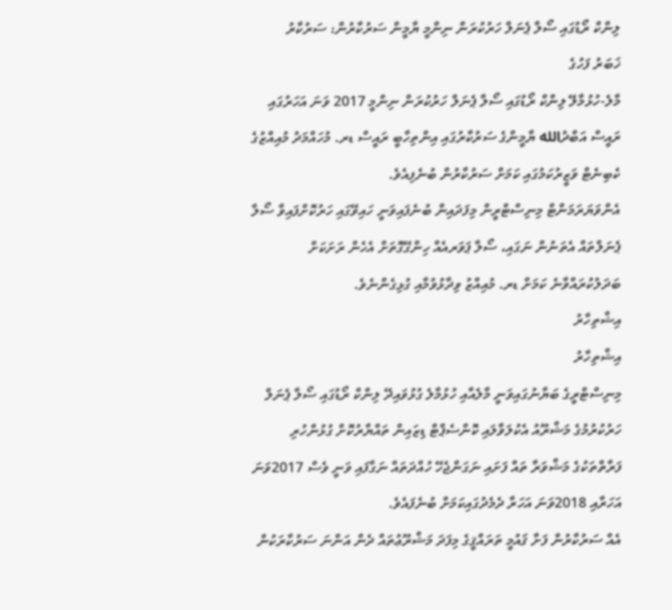ލިންކް ރޯޑުގައި ސޯލާ ޕެނަލް ހަރުކުރަން ނިންމީ ޔާމީން ސަރުކާރުން: ސަރުކާރު
ޚަބަރު ފަހުގެ
މާލެ-ހުޅުމާލޭ ލިންކް ރޯޑުގައި ސޯލާ ޕެނަލް ހަރުކުރަން ނިންމީ 2017 ވަނަ އަހަރުގައި ރައީސް އަބްދުالله ޔާމީންގެ ސަރުކާރުގައި އިންތިހާބީ ރައީސް ޑރ. މުހައްމަދު މުއިއްޒުގެ ކެބިނެޓް ވަޒީރުކަމުގައި ކަމަށް ސަރުކާރުން ބުނެފިއެވެ.
އެންވަޔަރަމަންޓް މިނިސްޓްރީން މިފަދައިން ބުނެފައިވަނީ ހައިވޭގައި ހަރުކޮށްފައިވާ ސޯލާ ޕެނަލްތައް އެތަނުން ނަގައި، ސޯލާ ޕަވަރއެއް ހިންގޭގޮތަށް އެހެން ރަށަކަށް ބަދަލުކުރައްވާނެ ކަމަށް ޑރ. މުއިއްޒު ވިދާޅުވުމާއި ގުޅިގެންނެވެ.
އިޝްތިހާރު
އިޝްތިހާރު
މިނިސްޓްރީގެ ބަޔާނުގައިވަނީ މާލެއާއި ހުޅުމާލެ ގުޅުވައިދޭ ލިންކް ރޯޑުގައި ސޯލާ ޕެނަލް ހަރުކުރުމުގެ މަޝްރޫއު އެކުލަވާލައި ކޮންސެޕްޓް ޑިޒައިން ތައްޔާރުކޮށް ގުޅުންހުރި ފަރާތްތަކުގެ މަޝްވަރާ ތައް ފަށައި ނަގަންޖެހޭ ހުއްދަތައް ނަގާފައި ވަނީ ވެސް 2017ވަނަ އަހަރާއި 2018ވަނަ އަހަރާ ދެމެދުގައިކަމަށް ބުނެފައެވެ.
އެއް ސަރުކާރުން ފަށާ ޤައުމީ ތަރައްޤީގެ މިފަދަ މަޝްރޫޢުތައް ދެން އަންނަ ސަރުކާރަކުން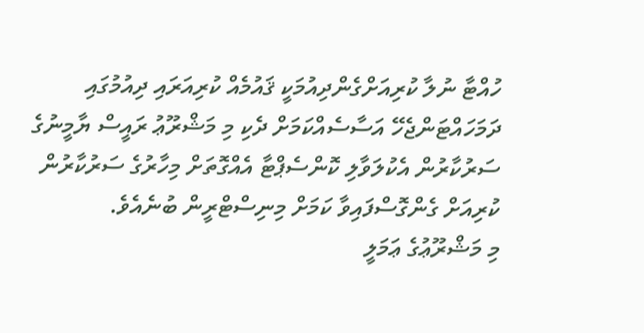ހުއްޓާ ނުލާ ކުރިއަށްގެންދިއުމަކީ ޤައުމެއް ކުރިއަރައި ދިއުމުގައި ދަމަހައްޓަންޖެހޭ އަސާސެއްކަމަށް ދެކި މި މަޝްރޫޢު ރައީސް ޔާމީނުގެ ސަރުކާރުން އެކުލަވާލި ކޮންސެޕްޓާ އެއްގޮތަށް މިހާރުގެ ސަރުކާރުން ކުރިއަށް ގެންގޮސްފައިވާ ކަމަށް މިނިސްޓްރީން ބުނެއެވެ.
މި މަޝްރޫޢުގެ ޢަމަލީ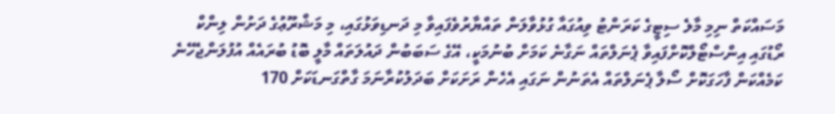މަސައްކަތް ނިމި މާލެ ސިޓީގެ ކަރަންޓު ވިއުގައާ ގުޅުވާލަން ތައްޔާރުވެފައިވާ މި ދަނޑިވަޅުގައި، މި މަޝްރޫޢުގެ ދަށުން ލިންކް ރޯޑުގައި އިންސްޓޯލްކޮށްފައިވާ ޕެނަލްތައް ނަގާނެ ކަމަށް ބުނުމަކީ، އޭގެ ސަބަބުން ދައުލަތައް މާލީ ބޮޑު ބުރައެއް އުފުލަންޖެހޭނެ ކަމެއްކަން ފާހަގަކޮށް ސޯލާ ޕެނަލްތައް އެތަނުން ނަގައި އެހެން ރަށަކަށް ބަދަލުކުރާނަމަ ގާތްގަނޑަކަށް 170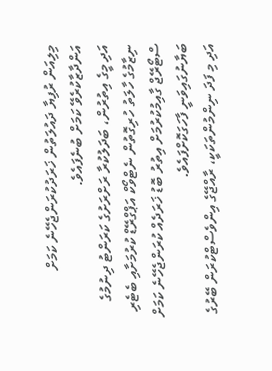މިލިއަން ރުފިޔާ ދައުލަތުން ޚަރަދުކުރަންޖެހޭނެ ކަމަށް އަންދާޒާކުރެވޭ ކަމަށް ބުނެފައެވެ.
އަދި މީގެ އިތުރުން، ބަދަލުކުރާ ރަށްރަށުގެ ކަރަންޓު ދިނުމުގެ ނިޒާމުގެ ހާލަތު ހުރިގޮތުން ނެޓްވޯކް އަޕްގްރޭޑް ކުރުމަށާއި ބެޓެރި ސްޓޯރޭޖް ގާއިމުކުރުމަށް އިތުރު ބޮޑު ޚަރަދެއް ކުރަންޖެހޭނެ ކަމަށް ބަޔާނުގައިވަނީ ފާހަގަކޮށްފައެވެ.
އަދި މި ފަދަ ނިންމުންތަކަކީ، ރާއްޖޭގެ އިންވެސްޓްކުރަން ބޭރުގެ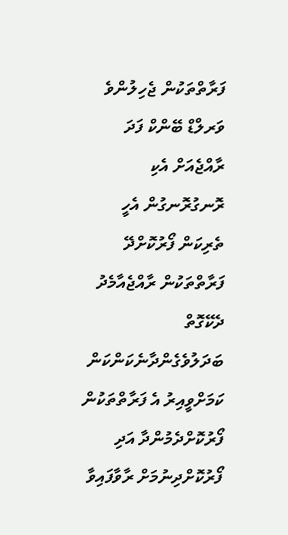ފަރާތްތަކުން ޖެހިލުންވެ ވަރލްޑް ބޭންކް ފަދަ ރާއްޖެއަށް އެކި ރޮނގުރޮނގުން އެހީ ތެރިކަން ފޯރުކޮށްދޭ ފަރާތްތަކުން ރާއްޖެއާމެދު ދެކޭގޮތް ބަދަލުވެގެންދާނެކަންކަން ކަމަށްވީއިރު އެ ފަރާތްތަކުން ފޯރުކޮށްދެމުންދާ އަދި ފޯރުކޮށްދިނުމަށް ރާވާފައިވާ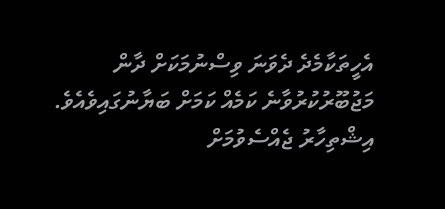އެހީތަކާމެދެ ދެވަނަ ވިސްނުމަކަށް ދާން މަޖުބޫރުކުރުވާނެ ކަމެއް ކަމަށް ބަޔާނުގައިވެއެވެ.
އިޝްތިހާރު ޖެއްސެވުމަށް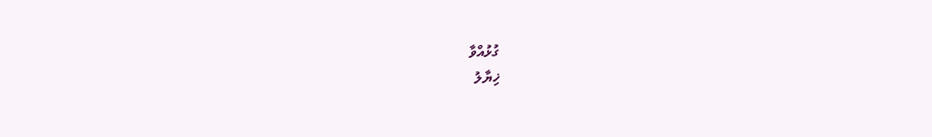ގުޅުއްވާ
ޚިޔާލު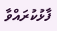ފާޅުކުރައްވާ